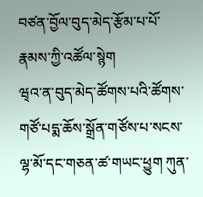བཙན་བྱོལ་བུད་མེད་རྩོམ་པ་པོ་རྣམས་ཀྱི་འཚོལ་སྙེག
ཝ྄འ་ན་བུད་མེད་ཚོགས་པའི་ཚོགས་གཙོ་པདྨ་ཆོས་སྒྲོན་གཙོས་པ་སངས་ལྷ་མོ་དང་གཅན་ཚ་གཡང་ཕྱུག ཀུན་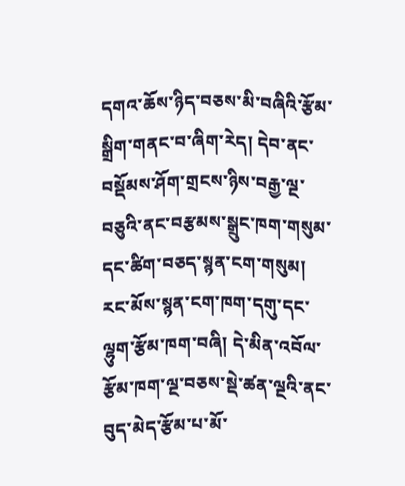དགའ་ཆོས་ཉིད་བཅས་མི་བཞིའི་རྩོམ་སྒྲིག་གནང་བ་ཞིག་རེད། དེབ་ནང་བསྡོམས་ཤོག་གྲངས་ཉིས་བརྒྱ་ལྔ་བཅུའི་ནང་བརྩམས་སྒྲུང་ཁག་གསུམ་དང་ཚིག་བཅད་སྙན་ངག་གསུམ། རང་མོས་སྙན་ངག་ཁག་དགུ་དང་ལྷུག་རྩོམ་ཁག་བཞི། དེ་མིན་འབོལ་རྩོམ་ཁག་ལྔ་བཅས་སྡེ་ཚན་ལྔའི་ནང་བུད་མེད་རྩོམ་པ་མོ་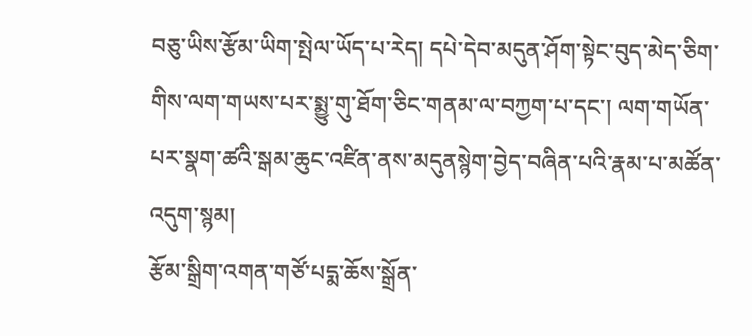བཅུ་ཡིས་རྩོམ་ཡིག་སྤེལ་ཡོད་པ་རེད། དཔེ་དེབ་མདུན་ཤོག་སྟེང་བུད་མེད་ཅིག་གིས་ལག་གཡས་པར་སྨྱུ་གུ་ཐོག་ཅིང་གནམ་ལ་བཀྱག་པ་དང་། ལག་གཡོན་པར་སྣག་ཚའི་སྒམ་ཆུང་འཛིན་ནས་མདུནསྙེག་བྱེད་བཞིན་པའི་རྣམ་པ་མཚོན་འདུག་སྙམ།
རྩོམ་སྒྲིག་འགན་གཙོ་པདྨ་ཆོས་སྒྲོན་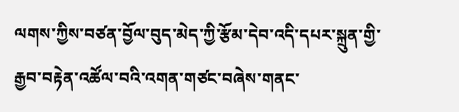ལགས་ཀྱིས་བཙན་བྱོལ་བུད་མེད་ཀྱི་རྩོམ་དེབ་འདི་དཔར་སྐྲུན་གྱི་རྒྱབ་བརྟེན་འཚོལ་བའི་འགན་གཙང་བཞེས་གནང་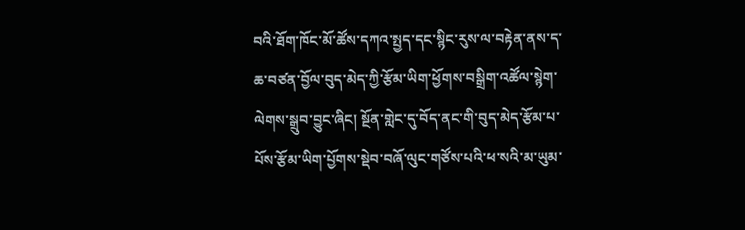བའི་ཐོག་ཁོང་མོ་ཚོས་དཀའ་སྤྱད་དང་སྙིང་རུས་ལ་བརྟེན་ནས་ད་ཆ་བཙན་བྱོལ་བུད་མེད་ཀྱི་རྩོམ་ཡིག་ཕྱོགས་བསྒྲིག་འཚོལ་སྙེག་ལེགས་སྒྲུབ་བྱུང་ཞིང། སྔོན་གླེང་དུ་བོད་ནང་གི་བུད་མེད་རྩོམ་པ་པོས་རྩོམ་ཡིག་པྱོགས་སྡེབ་བཞོ་ལུང་གཙོས་པའི་ཕ་སའི་མ་ཡུམ་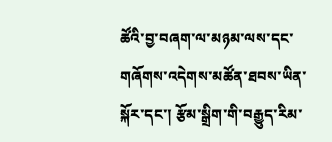ཚོའི་བྱ་བཞག་ལ་མཉམ་ལས་དང་གཞོགས་འདེགས་མཚོན་ཐབས་ཡིན་སྐོར་དང་། རྩོམ་སྒྲིག་གི་བརྒྱུད་རིམ་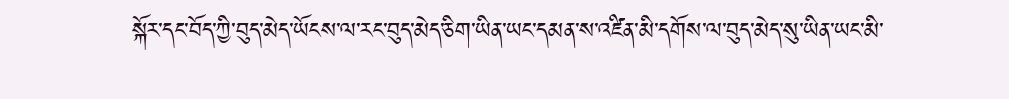སྐོར་དང་བོད་ཀྱི་བུད་མེད་ཡོངས་ལ་རང་བུད་མེད་ཅིག་ཡིན་ཡང་དམན་ས་འཛིན་མི་དགོས་ལ་བུད་མེད་སུ་ཡིན་ཡང་མི་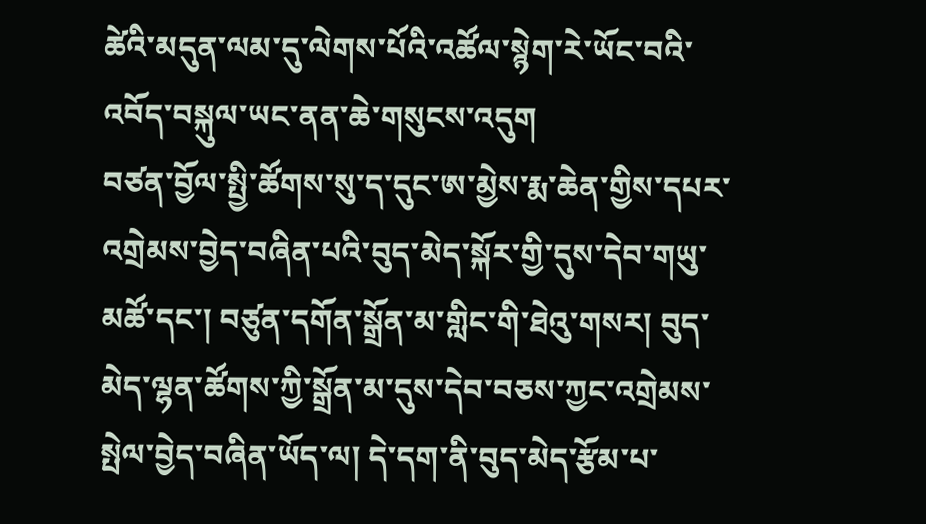ཚེའི་མདུན་ལམ་དུ་ལེགས་པོའི་འཚོལ་སྙེག་རེ་ཡོང་བའི་འབོད་བསྐུལ་ཡང་ནན་ཆེ་གསུངས་འདུག
བཙན་བྱོལ་སྤྱི་ཚོགས་སུ་ད་དུང་ཨ་མྱེས་རྨ་ཆེན་གྱིས་དཔར་འགྲེམས་བྱེད་བཞིན་པའི་བུད་མེད་སྐོར་གྱི་དུས་དེབ་གཡུ་མཚོ་དང་། བཙུན་དགོན་སྒྲོན་མ་གླིང་གི་ཐེའུ་གསར། བུད་མེད་ལྷན་ཚོགས་ཀྱི་སྒྲོན་མ་དུས་དེབ་བཅས་ཀྱང་འགྲེམས་སྤེལ་བྱེད་བཞིན་ཡོད་ལ། དེ་དག་ནི་བུད་མེད་རྩོམ་པ་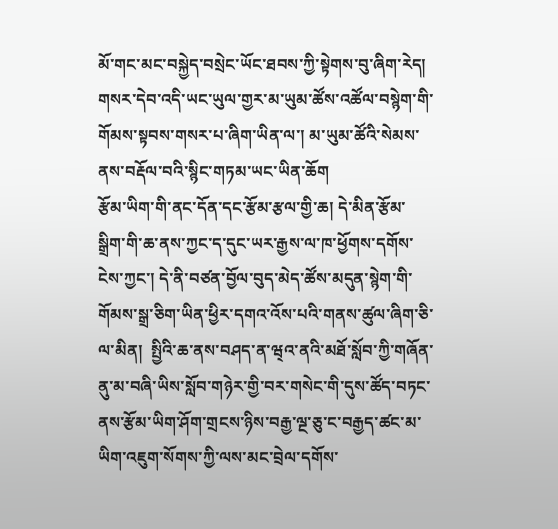མོ་གང་མང་བསྐྱེད་བསྲེང་ཡོང་ཐབས་ཀྱི་སྟེགས་བུ་ཞིག་རེད། གསར་དེབ་འདི་ཡང་ཡུལ་གྱར་མ་ཡུམ་ཚོས་འཚོལ་བསྙེག་གི་གོམས་སྟབས་གསར་པ་ཞིག་ཡིན་ལ་། མ་ཡུམ་ཚོའི་སེམས་ནས་བརྡོལ་བའི་སྙིང་གཏམ་ཡང་ཡིན་ཆོག
རྩོམ་ཡིག་གི་ནང་དོན་དང་རྩོམ་རྩལ་གྱི་ཆ། དེ་མིན་རྩོམ་སྒྲིག་གི་ཆ་ནས་ཀྱང་ད་དུང་ཡར་རྒྱས་ལ་ཁ་ཕྱོགས་དགོས་ངེས་ཀྱང་། དེ་ནི་བཙན་བྱོལ་བུད་མེད་ཚོས་མདུན་སྙེག་གི་གོམས་སྒྲ་ཅིག་ཡིན་ཕྱིར་དགའ་འོས་པའི་གནས་ཚུལ་ཞིག་ཅི་ལ་མིན།  སྤྱིའི་ཆ་ནས་བཤད་ན་ཝ྄འ་ནའི་མཐོ་སློབ་ཀྱི་གཞོན་ནུ་མ་བཞི་ཡིས་སློབ་གཉེར་གྱི་བར་གསེང་གི་དུས་ཚོད་བཏང་ནས་རྩོམ་ཡིག་ཤོག་གྲངས་ཉིས་བརྒྱ་ལྔ་ཅུ་ང་བརྒྱད་ཚང་མ་ཡིག་འཇུག་སོགས་ཀྱི་ལས་མང་བྲེལ་དགོས་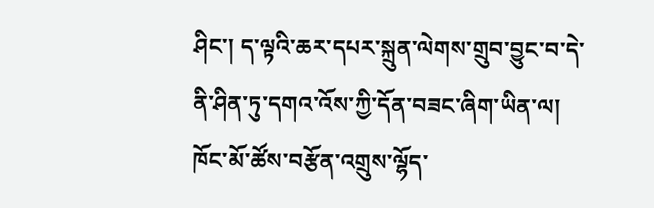ཤིང་། ད་ལྟའི་ཆར་དཔར་སྐྲུན་ལེགས་གྲུབ་བྱུང་བ་དེ་ནི་ཤིན་ཏུ་དགའ་འོས་ཀྱི་དོན་བཟང་ཞིག་ཡིན་ལ། ཁོང་མོ་ཚོས་བརྩོན་འགྲུས་ལྷོད་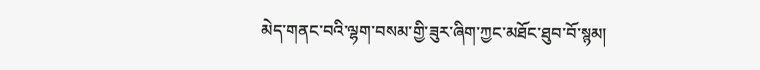མེད་གནང་བའི་ལྷག་བསམ་གྱི་ཟུར་ཞིག་ཀྱང་མཐོང་ཐུབ་བོ་སྙམ།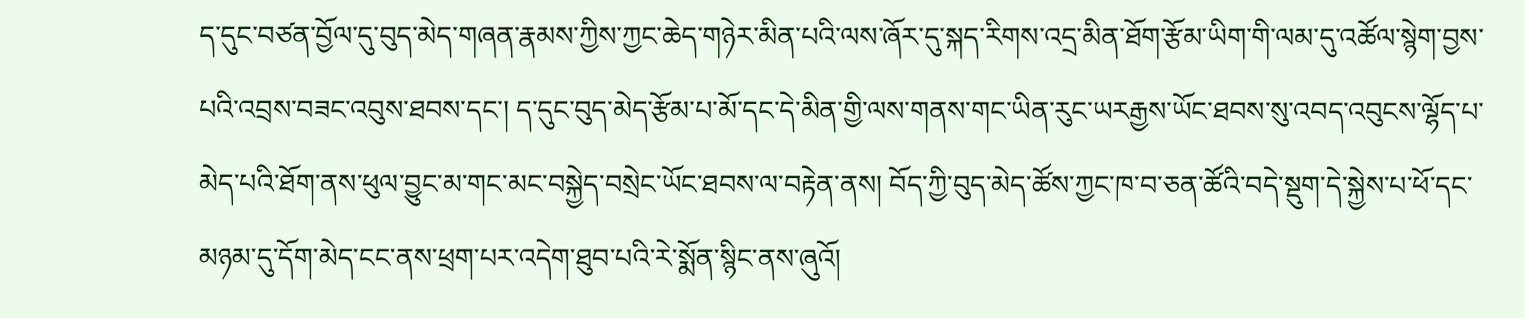ད་དུང་བཙན་བྱོལ་དུ་བུད་མེད་གཞན་རྣམས་ཀྱིས་ཀྱང་ཆེད་གཉེར་མིན་པའི་ལས་ཞོར་དུ་སྐད་རིགས་འདྲ་མིན་ཐོག་རྩོམ་ཡིག་གི་ལམ་དུ་འཚོལ་སྙེག་བྱས་པའི་འབྲས་བཟང་འབུས་ཐབས་དང་། ད་དུང་བུད་མེད་རྩོམ་པ་མོ་དང་དེ་མིན་གྱི་ལས་གནས་གང་ཡིན་རུང་ཡརརྒྱས་ཡོང་ཐབས་སུ་འབད་འབུངས་ལྷོད་པ་མེད་པའི་ཐོག་ནས་ཕུལ་བྱུང་མ་གང་མང་བསྐྱེད་བསྲེང་ཡོང་ཐབས་ལ་བརྟེན་ནས། བོད་ཀྱི་བུད་མེད་ཚོས་ཀྱང་ཁ་བ་ཅན་ཚོའི་བདེ་སྡུག་དེ་སྐྱེས་པ་ཕོ་དང་མཉམ་དུ་དོག་མེད་ངང་ནས་ཕྲག་པར་འདེག་ཐུབ་པའི་རེ་སྨོན་སྙིང་ནས་ཞུའོ།